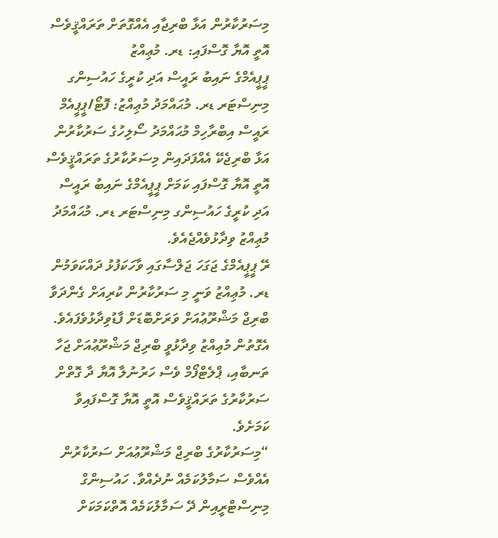މިސަރުކާރުން އަޅާ ބްރިޖާއި އެއްގޮތަށް ތަރައްޤީވެސް އޮތީ އޮޔާ ގޮސްފައި: ޑރ. މުޢިއްޒު
ޕީޕީއެމްގެ ނައިބު ރައީސް އަދި ކުރީގެ ހައުސިންގ މިނިސްޓަރ ޑރ. މުޙައްމަދު މުޢިއްޒު: ފޮޓޯ/ޕީޕީއެމް
ރައީސް އިބްރާހިމް މުޙައްމަދު ސޯލިހުގެ ސަރުކާރުން އަޅާ ބްރިޖެކޭ އެއްފަދައިން މިސަރުކާރުގެ ތަރައްޤީވެސް އޮތީ އޮޔާ ގޮސްފައި ކަމަށް ޕީޕީއެމްގެ ނައިބު ރައީސް އަދި ކުރީގެ ހައުސިންގ މިނިސްޓަރ ޑރ. މުޙައްމަދު މުޢިއްޒު ވިދާޅުވެއްޖެއެވެ.
ރޭ ޕީޕީއެމްގެ ޖަގަހަ ޖަލްސާގައި ވާހަކަފުޅު ދައްކަވަމުން ޑރ. މުޢިއްޒު ވަނީ މި ސަރުކާރުން ކުރިއަށް ގެންދަވާ ބްރިޖް މަޝްރޫޢުއަށް ވަރަށްބޮޑަށް ފާޑުވިދާޅުވެފައެވެ.
އެގޮތުން މުޢިއްޒު ވިދާޅުވީ ބްރިޖް މަޝްރޫޢުއަށް ޖަހާ ތަނބާއި، ޕްލެޓްފޯމް ވެސް ހަރުނުލާ އޮޔާ ދާ ގޮތްށް ސަރުކާރުގެ ތަރައްޤީވެސް އޮތީ އޮޔާ ގޮސްފައިވާ ކަމަށެވެ.
“މިސަރުކާރުގެ ބްރިޖް މަޝްރޫޢުއަށް ސަރުކާރުން އެއްވެސް ސަމާލުކަމެއް ނުދެއްވާ. ހައުސިންގް މިނިސްޓްރީއިން ދޭ ސަމާލުކަމެއް އޮތްކަމަކަށް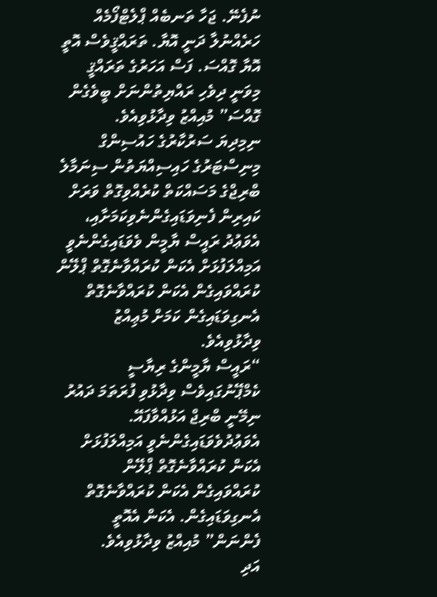ނުފެނޭ. ޖަހާ ތަނބެއް ޕްލެޓްފޯމެއް ހަރެއްނުލާ ދަނީ އޮޔާ. ތަރައްޤީވެސް އޮތީ އޮޔާ ގޮއްސަ. ފަސް އަހަރުގެ ތަރައްޤީ މިވަނީ ދިވެހި ރައްޔިތުންނަށް ބީވެގެން ގޮއްސަ” މުއިއްޒު ވިދާޅުވިއެވެ.
ނިމިދިޔަ ސަރުކާރުގެ ހައުސިންގް މިނިސްޓަރުގެ ހައިސިއްޔަތުން ސިނަމާލެ ބްރިޖްގެ މަސައްކަތް ކުރެއްވިގޮތް ވަރަށް ކައިރިން ފެނިވަޑައިގެންނެވިކަމަށާއި، އެވަޢުދު ރައީސް ޔާމީން ވެވަޑައިގެންނެވީ އަމިއްލަފުޅަށް އެކަން ކުރައްވާނެގޮތް ޕްލޭން ކުރައްވައިގެން އެކަން ކުރައްވާނެގޮތް އެނގިވަޑައިގެން ކަމަށް މުޢިއްޒު ވިދާޅުވިއެވެ.
“ރައީސް ޔާމީންގެ ރިޔާސީ ކެމްޕޭނުގައިވެސް ވިދާޅުވި ފުރަތަމަ ދައުރު ނިމޭނީ ބްރިޖް އަޅުއްވާފައޭ. އެވަޢުދުވެވަޑައިގެންނެވީ އަމިއްލަފުޅަށް އެކަން ކުރައްވާނެގޮތް ޕްލޭން ކުރައްވައިގެން އެކަން ކުރައްވާނެގޮތް އެނގިވަޑައިގެން. އެކަން އެއޮތީ ފެންނަން” މުއިއްޒު ވިދާޅުވިއެވެ.
އަދި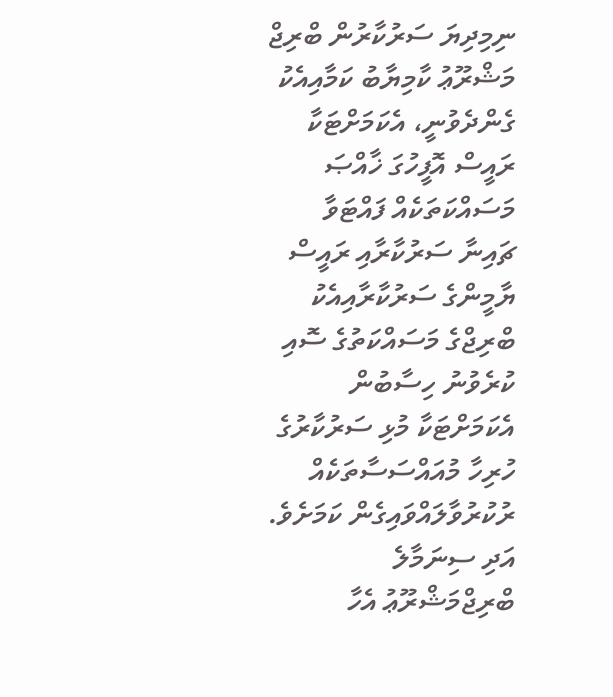ނިމިދިޔަ ސަރުކާރުން ބްރިޖް މަޝްރޫޢު ކާމިޔާބު ކަމާއިއެކު ގެންދެވުނީ، އެކަމަށްޓަކާ ރައީސް އޮފީހުގަ ޚާއްޞަ މަސައްކަތަކެއް ފައްޓަވާ ޗައިނާ ސަރުކާރާއި ރައީސް ޔާމީންގެ ސަރުކާރާއިއެކު ބްރިޖްގެ މަސައްކަތުގެ ސޮއި ކުރެވުނު ހިސާބުން އެކަމަށްޓަކާ މުޅި ސަރުކާރުގެ ހުރިހާ މުއައްސަސާތަކެއް ރުކުރުވާލައްވައިގެން ކަމަށެވެ. އަދި ސިނަމާލެ ބްރިޖްމަޝްރޫޢު އެހާ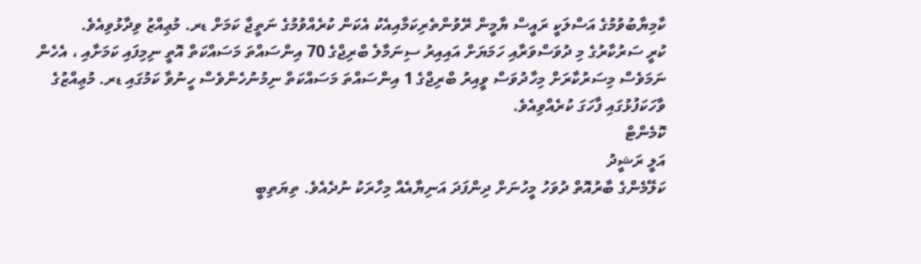ކާމިޔާބުވުމުގެ އަސްލަކީ ރައީސް ޔާމީން ރޭވުންތެރިކަމާއިއެކު އެކަން ކުރެއްވުމުގެ ނަތީޖާ ކަމަށް ޑރ. މުޢިއްޒު ވިދާޅުވިއެވެ.
ކުރީ ސަރުކާރުގެ މި ދުވަސްވަރާއި ހަމަޔަށް އައިއިރު ސިނަމާލެ ބްރިޖްގެ 70 އިންސައްތަ މަސައްކަތް އޮތީ ނިމިފައި ކަމަށާއި ، އެހެން ނަމަވެސް މިސަރުކާރަށް މިހާދުވަސް ވީއިރު ބްރިޖްގެ 1 އިންސައްތަ މަސައްކަތް ނިމުނުހެންވެސް ހީނުވާ ކަމުގައި ޑރ. މުޢިއްޒުގެ ވާހަކަފުޅުގައި ފާހަގަ ކުރެއްވިއެވެ.
ކޮމެންޓް
އަލީ ރަޝީދު
ކަލޭމެންގެ ބާރުއޮތް ދުވަހު މީހުނަށް ދިންފަދަ އަނިޔާއެއް މިހާރަކު ނުދެއެވެ. ތިޔަތިބީ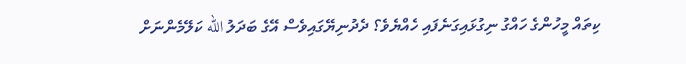ކިތައް މީހުންގެ ހައްގު ނިގުޅައިގަނެފައި ހެއްޔެވެ؟ ދެދުނިޔޭގައިވެސް އޭގެ ބަދަލު الله ކަލޭމެންނަށް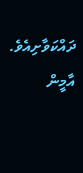ދައްކަވާށިއެވެ. އާމީން